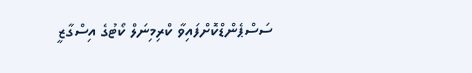ސަސްޕެންޑްކޮށްފައިވާ ކްރިމިނަލް ކޯޓުގެ އިސްގާޒީ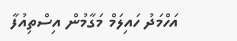އަހްމަދު ހައިލަމް މަގާމުން އިސްތިއުފާ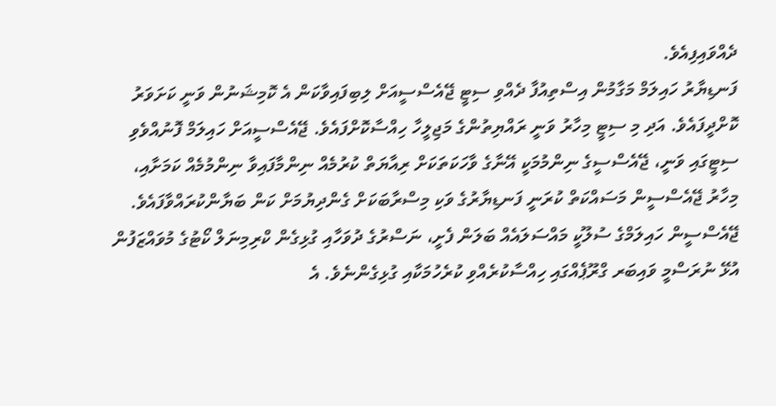ދެއްވައިފިއެވެ.
ފަނޑިޔާރު ހައިލަމް މަގާމުން އިސްތިއުފާ ދެއްވި ސިޓީ ޖޭއެސްސީއަށް ލިބިފައިވާކަން އެ ކޮމިޝަނުން ވަނީ ކަށަވަރު ކޮށްދީފައެވެ. އަދި މި ސިޓީ މިހާރު ވަނީ ރައްޔިތުންގެ މަޖިލީހާ ހިއްސާކޮށްފައެވެ. ޖޭއެސްސީއަށް ހައިލަމް ފޮނުއްވެވި ސިޓީގައި ވަނީ، ޖޭއެސްސީގެ ނިންމުމަކީ އޭނާގެ ވާހަކަތަކަށް ރިއާޔަތް ކުރުމެއް ނިންމާފައިވާ ނިންމުމެއް ކަމަށާއި، މިހާރު ޖޭއެސްސީން މަސައްކަތް ކުރަނީ ފަނޑިޔާރުގެ ވަކި މިސްރާބަކަށް ގެންދިޔުމަށް ކަން ބަޔާންކުރައްވާފައެވެ.
ޖޭއެސްސީން ހައިލަމްގެ ސުލޫކީ މައްސަލައެއް ބަލަން ފެށީ، ނަސްރުގެ ދުވަހާއި ގުޅިގެން ކްރިމިނަލް ކޯޓުގެ މުވައްޒަފުން އުޅޭ ނުރަސްމީ ވައިބަރ ގްރޫޕެއްގައި ހިއްސާކުރެއްވި ކުރެހުމަކާއި ގުޅިގެންނެވެ. އެ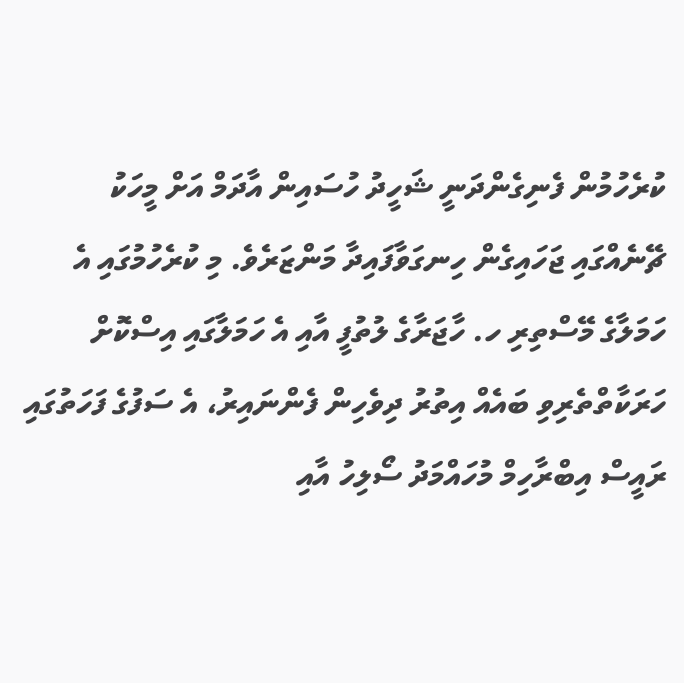ކުރެހުމުން ފެނިގެންދަނީ ޝަހީދު ހުސައިން އާދަމް އަށް މީހަކު ޗޭނެއްގައި ޖަހައިގެން ހިނގަވާފައިދާ މަންޒަރެވެ. މި ކުރެހުމުގައި އެ ހަމަލާގެ މޭސްތިރި ހ. ހާޖަރާގެ ލުތުފީ އާއި އެ ހަމަލާގައި އިސްކޮށް ހަރަކާތްތެރިވި ބައެއް އިތުރު ދިވެހިން ފެންނައިރު، އެ ސަފުގެ ފަހަތުގައި ރައީސް އިބްރާހިމް މުހައްމަދު ސޯލިހު އާއި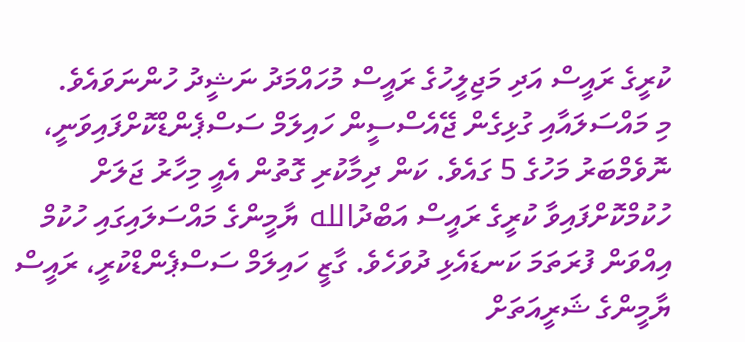ކުރީގެ ރައީސް އަދި މަޖިލީހުގެ ރައީސް މުހައްމަދު ނަޝީދު ހުންނަވައެވެ.
މި މައްސަލައާއި ގުޅިގެން ޖޭއެސްސީން ހައިލަމް ސަސްޕެންޑްކޮށްފައިވަނީ، ނޮވެމްބަރު މަހުގެ 5 ގައެވެ. ކަން ދިމާކުރި ގޮތުން އެއީ މިހާރު ޖަލަށް ހުކުމްކޮށްފައިވާ ކުރީގެ ރައީސް އަބްދުالله ޔާމީންގެ މައްސަލައިގައި ހުކުމް އިއްވަން ފުރަތަމަ ކަނޑައެޅި ދުވަހެވެ. ގާޒީ ހައިލަމް ސަސްޕެންޑްކުރީ، ރައީސް ޔާމީންގެ ޝަރީއަތަށް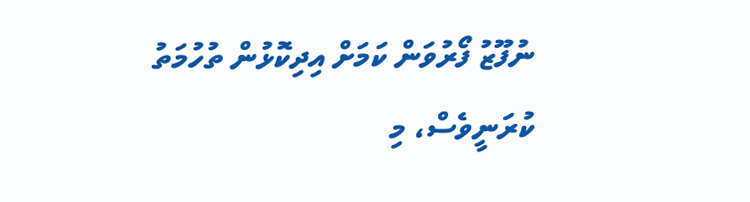ނުފޫޒު ފޯރުވަން ކަމަށް އިދިކޮޅުން ތުހުމަތު ކުރަނީވެސް، މި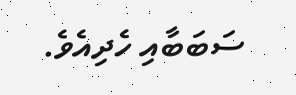ސަބަބާއި ހެދިއެވެ.